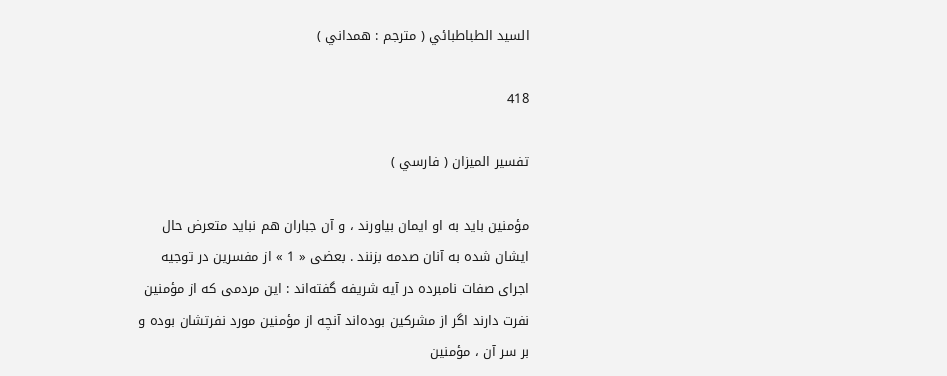السيد الطباطبائي ( مترجم : همداني )

418

تفسير الميزان ( فارسي )

مؤمنين بايد به او ايمان بياورند ، و آن جباران هم نبايد متعرض حال ايشان شده به آنان صدمه بزنند . بعضى « 1 » از مفسرين در توجيه اجراى صفات نامبرده در آيه شريفه گفته‌اند : اين مردمى كه از مؤمنين نفرت دارند اگر از مشركين بوده‌اند آنچه از مؤمنين مورد نفرتشان بوده و بر سر آن ، مؤمنين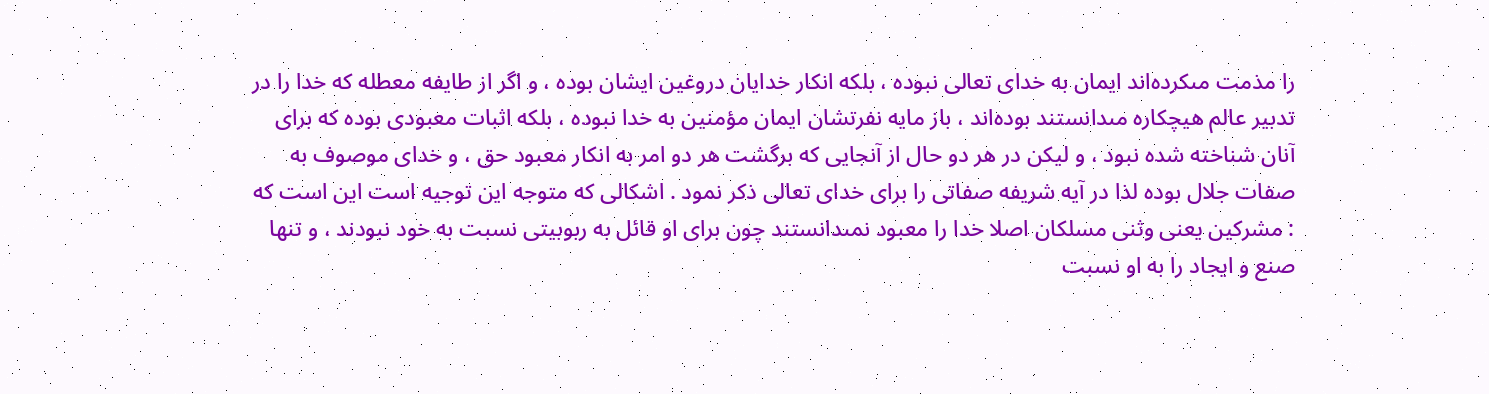را مذمت مىكرده‌اند ايمان به خداى تعالى نبوده ، بلكه انكار خدايان دروغين ايشان بوده ، و اگر از طايفه معطله كه خدا را در تدبير عالم هيچكاره مىدانستند بوده‌اند ، باز مايه نفرتشان ايمان مؤمنين به خدا نبوده ، بلكه اثبات معبودى بوده كه براى آنان شناخته شده نبود ، و ليكن در هر دو حال از آنجايى كه برگشت هر دو امر به انكار معبود حق ، و خداى موصوف به صفات جلال بوده لذا در آيه شريفه صفاتى را براى خداى تعالى ذكر نمود . اشكالى كه متوجه اين توجيه است اين است كه : مشركين يعنى وثنى مسلكان اصلا خدا را معبود نمىدانستند چون براى او قائل به ربوبيتى نسبت به خود نبودند ، و تنها صنع و ايجاد را به او نسبت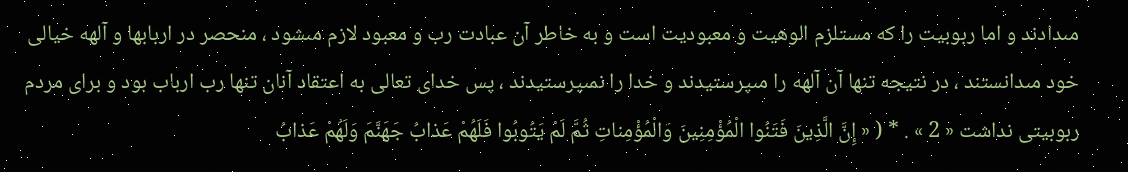مىدادند و اما ربوبيت را كه مستلزم الوهيت و معبوديت است و به خاطر آن عبادت رب و معبود لازم مىشود ، منحصر در اربابها و آلهه خيالى خود مىدانستند ، در نتيجه تنها آن آلهه را مىپرستيدند و خدا را نمىپرستيدند ، پس خداى تعالى به اعتقاد آنان تنها رب ارباب بود و براى مردم ربوبيتى نداشت « 2 » . * ( « إِنَّ الَّذِينَ فَتَنُوا الْمُؤْمِنِينَ وَالْمُؤْمِناتِ ثُمَّ لَمْ يَتُوبُوا فَلَهُمْ عَذابُ جَهَنَّمَ وَلَهُمْ عَذابُ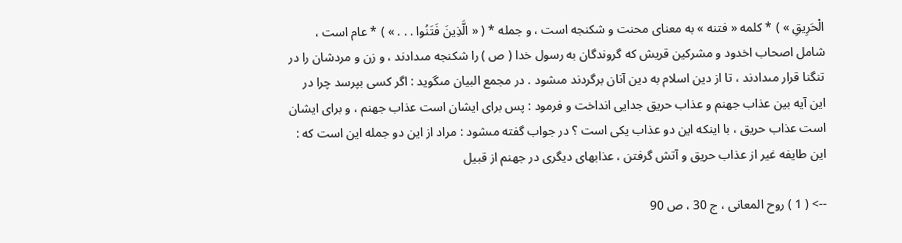الْحَرِيقِ » ) * كلمه « فتنه » به معناى محنت و شكنجه است ، و جمله * ( « الَّذِينَ فَتَنُوا . . . » ) * عام است ، شامل اصحاب اخدود و مشركين قريش كه گروندگان به رسول خدا ( ص ) را شكنجه مىدادند ، و زن و مردشان را در تنگنا قرار مىدادند ، تا از دين اسلام به دين آنان برگردند مىشود . در مجمع البيان مىگويد : اگر كسى بپرسد چرا در اين آيه بين عذاب جهنم و عذاب حريق جدايى انداخت و فرمود : پس براى ايشان است عذاب جهنم ، و براى ايشان است عذاب حريق ، با اينكه اين دو عذاب يكى است ؟ در جواب گفته مىشود : مراد از اين دو جمله اين است كه : اين طايفه غير از عذاب حريق و آتش گرفتن ، عذابهاى ديگرى در جهنم از قبيل

--> ( 1 ) روح المعانى ، ج 30 ، ص 90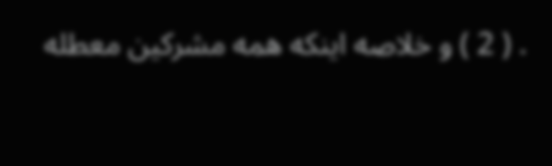. ( 2 ) و خلاصه اينكه همه مشركين معطله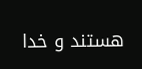هستند و خدا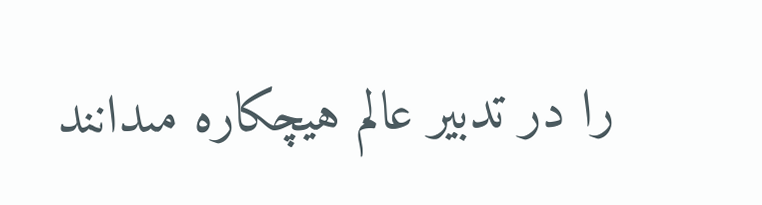را در تدبير عالم هيچكاره مىدانند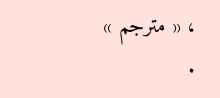، « مترجم » .